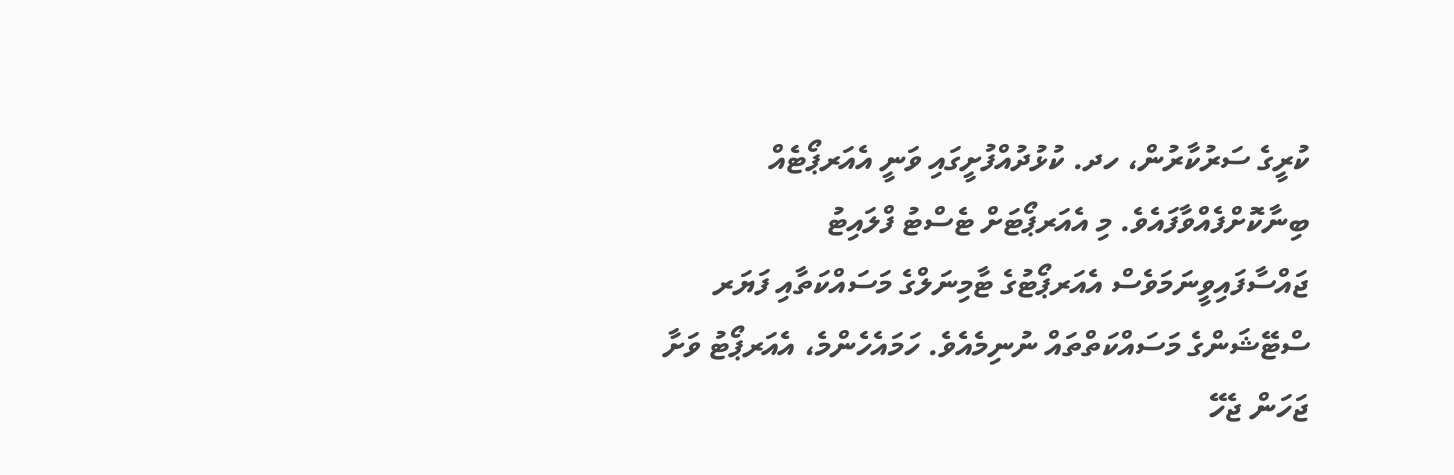ކުރީގެ ސަރުކާރުން، ހދ. ކުޅުދުއްފުށީގައި ވަނީ އެއަރޕޯޓެއް ބިނާކޮށްފެއްވާފައެވެ. މި އެއަރޕޯޓަށް ޓެސްޓު ފްލައިޓު ޖައްސާފައިވީނަމަވެސް އެއަރޕޯޓުގެ ޓާމިނަލްގެ މަސައްކަތާއި ފަޔަރ ސްޓޭޝަންގެ މަސައްކަތްތައް ނުނިމެއެވެ. ހަމައެހެންމެ، އެއަރޕޯޓު ވަށާ ޖަހަން ޖެހޭ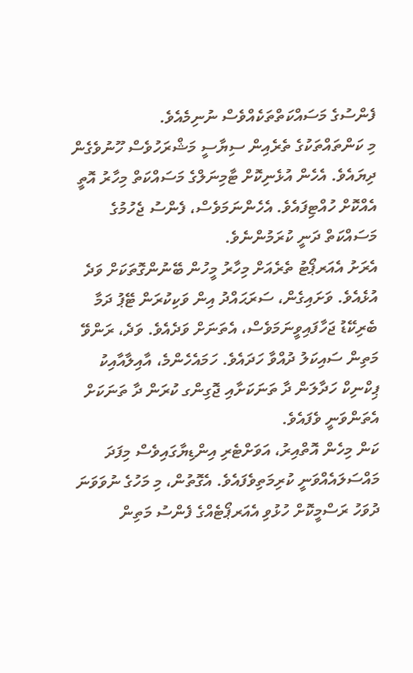ފެންސުގެ މަސައްކަތްތަކެއްވެސް ނުނިމެއެވެ.
މި ކަންތައްތަކުގެ ތެރެއިން ސިޔާސީ މަޝްރަހުވެސް ހޫނުވެގެން ދިޔައެވެ. އެހެން އުޅެނިކޮށް ޓާމިނަލްގެ މަސައްކަތް މިހާރު އޮތީ އެއްކޮށް ހުއްޓިފައެވެ. އެހެންނަމަވެސް، ފެންސު ޖެހުމުގެ މަސައްކަތް ދަނީ ކުރަމުންނެވެ.
އެރަށު އެއަރޕޯޓު ތެރެއަށް މިހާރު މީހުން ބޭނުންގޮތަކަށް ވަދެ އުޅެއެވެ. ވަށައިގެން، ސަރަޙައްދު އިން ވަކިކުރަން ޓޭޕު ދަމާ ބެރިކޭޑު ޖަހާފައިވީނަމަވެސް، އެތަނަށް ވަދެއެވެ. ވަދެ، ރަންވޭ މަތިން ސައިކަލު ދުއްވާ ހަދައެވެ. ހަމައެހެންމެ، އާއިލާއާއިކު ޕިކްނިކް ހަދާލަން ދާ ތަނަކަށާއި ޖޮގިންގ ކުރަން ދާ ތަނަކަށް އެތަންވަނީ ވެފައެވެ.
ކަން މިހެން އޮތްއިރު، އަވަށްޓެރި އިންޑިޔާގައިވެސް މިފަދަ މައްސަލައެއްވަނީ ކުރިމަތިވެފައެވެ. އެގޮތުން، މި މަހުގެ ނުވަވަނަ ދުވަހު ރަސްމީކޮށް ހުޅުވި އެއަރޕޯޓެއްގެ ފެންސު މަތިން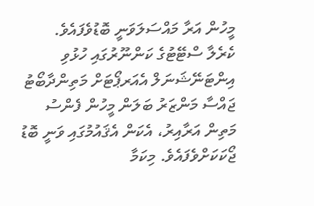މީހުން އަރާ މައްސަލަވަނީ ބޮޑުވެފައެވެ.
ކެރެލާ ސްޓޭޓުގެ ކަންނޫރުގައި ހުޅުވި އިންޓަނޭޝަނަލް އެއަރޕޯޓަށް މަތިންދާބޯޓު ޖައްސާ މަންޒަރު ބަލަން މީހުން ފެންސު މަތިން އަރާއިރު، އެކަން އެޤައުމުގައި ވަނީ ބޮޑު ޖޯކަކަށްވެފައެވެ. މިކަމާ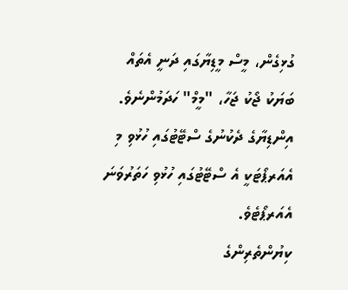ގުޅިގެން، މީސް މީޑިޔާގައި ދަނީ އެތައް ބަޔަކު ޖޯކު ޖަހާ، "މީމް" ހަދަމުންނެވެ.
އިންޑިޔާގެ ދެކުނުގެ ސްޓޭޓުގައި ހުޅުވި މި އެއަރޕޯޓަކީ އެ ސްޓޭޓުގައި ހުޅުވި ހަތަރުވަނަ އެއަރޕޯޓެވެ.
ކިޔުންތެރިންގެ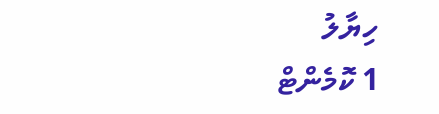ހިޔާލު
1 ކޮމެންޓް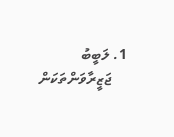1. ލަބީބު
    ޖަޒީރާވަންތަކަން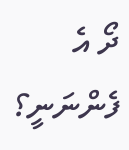ދޯ އެ ފެންނަނީ؟